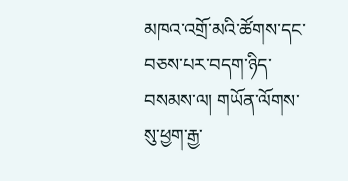མཁའ་འགྲོ་མའི་ཚོགས་དང་བཅས་པར་བདག་ཉིད་བསམས་ལ། གཡོན་ལོགས་སུ་ཕྱག་རྒྱ་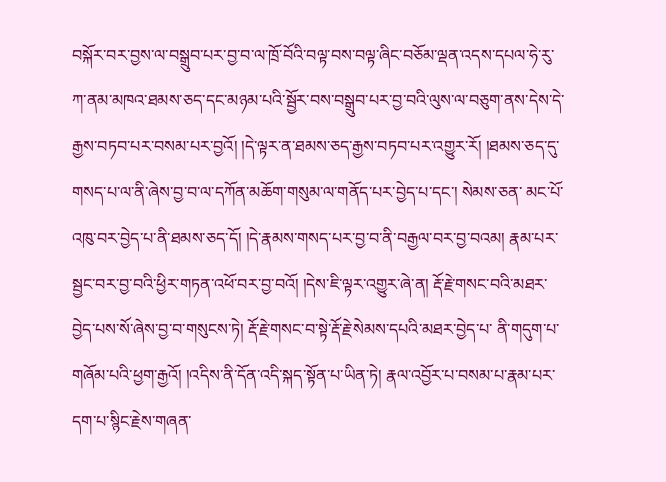བསྐོར་བར་བྱས་ལ་བསྒྲུབ་པར་བྱ་བ་ལ་ཁྲོ་བོའི་བལྟ་བས་བལྟ་ཞིང་བཅོམ་ལྡན་འདས་དཔལ་ཧེ་རུ་ ཀ་ནམ་མཁའ་ཐམས་ཅད་དང་མཉམ་པའི་སྦྱོར་བས་བསྒྲུབ་པར་བྱ་བའི་ལུས་ལ་བཅུག་ནས་དེས་དེ་རྒྱས་བཏབ་པར་བསམ་པར་བྱའོ། །དེ་ལྟར་ན་ཐམས་ཅད་རྒྱས་བཏབ་པར་འགྱུར་རོ། །ཐམས་ཅད་དུ་གསད་པ་ལ་ནི་ཞེས་བྱ་བ་ལ་དཀོན་མཆོག་གསུམ་ལ་གནོད་པར་བྱེད་པ་དང་། སེམས་ཅན་ མང་པོ་འཁུ་བར་བྱེད་པ་ནི་ཐམས་ཅད་དོ། །དེ་རྣམས་གསད་པར་བྱ་བ་ནི་བརྒྱལ་བར་བྱ་བའམ། རྣམ་པར་སྦྱང་བར་བྱ་བའི་ཕྱིར་གཏན་འཕོ་བར་བྱ་བའོ། །དེས་ཇི་ལྟར་འགྱུར་ཞེ་ན། རྡོ་རྗེ་གསང་བའི་མཐར་བྱེད་པས་སོ་ཞེས་བྱ་བ་གསུངས་ཏེ། རྡོ་རྗེ་གསང་བ་སྟེ་རྡོ་རྗེ་སེམས་དཔའི་མཐར་བྱེད་པ་ ནི་གདུག་པ་གཞོམ་པའི་ཕྱག་རྒྱའོ། །འདིས་ནི་དོན་འདི་སྐད་སྟོན་པ་ཡིན་ཏེ། རྣལ་འབྱོར་པ་བསམ་པ་རྣམ་པར་དག་པ་སྙིང་རྗེས་གཞན་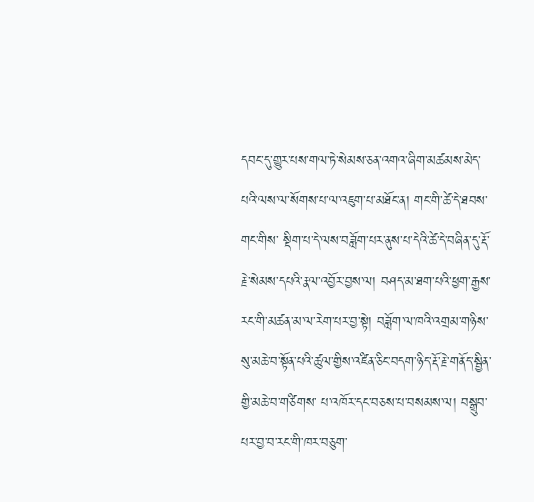དབང་དུ་གྱུར་པས་གལ་ཏེ་སེམས་ཅན་འགའ་ཞིག་མཚམས་མེད་པའི་ལས་ལ་སོགས་པ་ལ་འཇུག་པ་མཐོང་ན། གང་གི་ཚེ་དེ་ཐབས་གང་གིས་ སྡིག་པ་དེ་ལས་བཟློག་པར་ནུས་པ་དེའི་ཚེ་དེ་བཞིན་དུ་རྡོ་རྗེ་སེམས་དཔའི་རྣལ་འབྱོར་བྱས་ལ། བཤད་མ་ཐག་པའི་ཕྱག་རྒྱས་རང་གི་མཚན་མ་ལ་རེག་པར་བྱ་སྟེ། བཟློག་ལ་ཁའི་འགྲམ་གཉིས་སུ་མཆེ་བ་སྟོན་པའི་ཚུལ་གྱིས་འཛིན་ཅིང་བདག་ཉིད་རྡོ་རྗེ་གནོད་སྦྱིན་གྱི་མཆེ་བ་གཙིགས་ པ་འཁོར་དང་བཅས་པ་བསམས་ལ། བསྒྲུབ་པར་བྱ་བ་རང་གི་ཁར་བཅུག་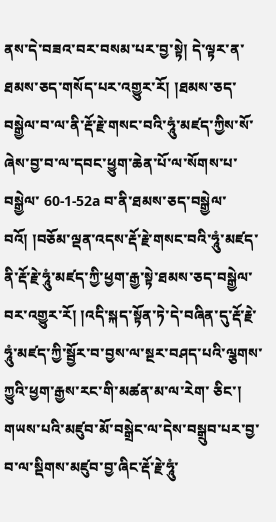ནས་དེ་བཟའ་བར་བསམ་པར་བྱ་སྟེ། དེ་ལྟར་ན་ཐམས་ཅད་གསོད་པར་འགྱུར་རོ། །ཐམས་ཅད་བསྒྱེལ་བ་ལ་ནི་རྡོ་རྗེ་གསང་བའི་ཧཱུཾ་མཛད་ཀྱིས་སོ་ཞེས་བྱ་བ་ལ་དབང་ཕྱུག་ཆེན་པོ་ལ་སོགས་པ་བསྒྱེལ་ 60-1-52a བ་ནི་ཐམས་ཅད་བསྒྱེལ་བའོ། །བཅོམ་ལྡན་འདས་རྡོ་རྗེ་གསང་བའི་ཧཱུཾ་མཛད་ནི་རྡོ་རྗེ་ཧཱུཾ་མཛད་ཀྱི་ཕྱག་རྒྱ་སྟེ་ཐམས་ཅད་བསྒྱེལ་བར་འགྱུར་རོ། །འདི་སྐད་སྟོན་ཏེ་དེ་བཞིན་དུ་རྡོ་རྗེ་ཧཱུཾ་མཛད་ཀྱི་སྦྱོར་བ་བྱས་ལ་སྔར་བཤད་པའི་ལྕགས་ཀྱུའི་ཕྱག་རྒྱས་རང་གི་མཚན་མ་ལ་རེག་ ཅིང་། གཡས་པའི་མཛུབ་མོ་བསྒྲེང་ལ་དེས་བསྒྲུབ་པར་བྱ་བ་ལ་སྡིགས་མཛུབ་བྱ་ཞིང་རྡོ་རྗེ་ཧཱུཾ་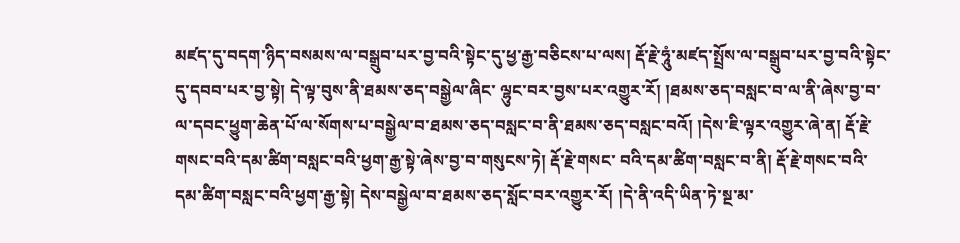མཛད་དུ་བདག་ཉིད་བསམས་ལ་བསྒྲུབ་པར་བྱ་བའི་སྟེང་དུ་ཕྱ་རྒྱ་བཅིངས་པ་ལས། རྡོ་རྗེ་ཧཱུཾ་མཛད་སྤྲོས་ལ་བསྒྲུབ་པར་བྱ་བའི་སྟེང་དུ་དབབ་པར་བྱ་སྟེ། དེ་ལྟ་བུས་ནི་ཐམས་ཅད་བསྒྱེལ་ཞིང་ ལྷུང་བར་བྱས་པར་འགྱུར་རོ། །ཐམས་ཅད་བསླང་བ་ལ་ནི་ཞེས་བྱ་བ་ལ་དབང་ཕྱུག་ཆེན་པོ་ལ་སོགས་པ་བསྒྱེལ་བ་ཐམས་ཅད་བསླང་བ་ནི་ཐམས་ཅད་བསླང་བའོ། །དེས་ཇི་ལྟར་འགྱུར་ཞེ་ན། རྡོ་རྗེ་གསང་བའི་དམ་ཚིག་བསླང་བའི་ཕྱག་རྒྱ་སྟེ་ཞེས་བྱ་བ་གསུངས་ཏེ། རྡོ་རྗེ་གསང་ བའི་དམ་ཚིག་བསླང་བ་ནི། རྡོ་རྗེ་གསང་བའི་དམ་ཚིག་བསླང་བའི་ཕྱག་རྒྱ་སྟེ། དེས་བསྒྱེལ་བ་ཐམས་ཅད་སློང་བར་འགྱུར་རོ། །དེ་ནི་འདི་ཡིན་ཏེ་སྔ་མ་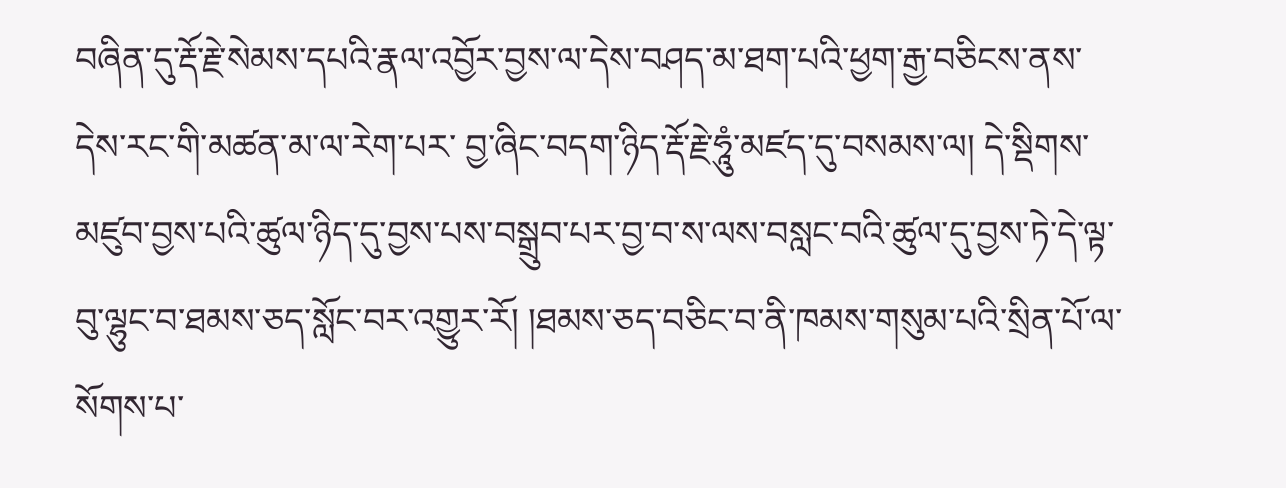བཞིན་དུ་རྡོ་རྗེ་སེམས་དཔའི་རྣལ་འབྱོར་བྱས་ལ་དེས་བཤད་མ་ཐག་པའི་ཕྱག་རྒྱ་བཅིངས་ནས་དེས་རང་གི་མཚན་མ་ལ་རེག་པར་ བྱ་ཞིང་བདག་ཉིད་རྡོ་རྗེ་ཧཱུཾ་མཛད་དུ་བསམས་ལ། དེ་སྡིགས་མཛུབ་བྱས་པའི་ཚུལ་ཉིད་དུ་བྱས་པས་བསྒྲུབ་པར་བྱ་བ་ས་ལས་བསླང་བའི་ཚུལ་དུ་བྱས་ཏེ་དེ་ལྟ་བུ་ལྷུང་བ་ཐམས་ཅད་སློང་བར་འགྱུར་རོ། །ཐམས་ཅད་བཅིང་བ་ནི་ཁམས་གསུམ་པའི་སྲིན་པོ་ལ་སོགས་པ་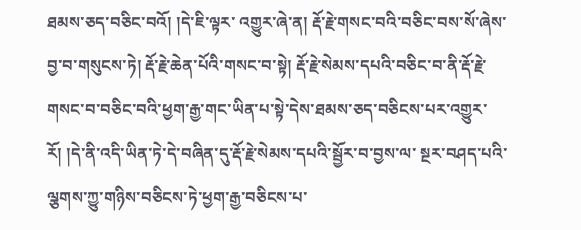ཐམས་ཅད་བཅིང་བའོ། །དེ་ཇི་ལྟར་ འགྱུར་ཞེ་ན། རྡོ་རྗེ་གསང་བའི་བཅིང་བས་སོ་ཞེས་བྱ་བ་གསུངས་ཏེ། རྡོ་རྗེ་ཆེན་པོའི་གསང་བ་སྟེ། རྡོ་རྗེ་སེམས་དཔའི་བཅིང་བ་ནི་རྡོ་རྗེ་གསང་བ་བཅིང་བའི་ཕྱག་རྒྱ་གང་ཡིན་པ་སྟེ་དེས་ཐམས་ཅད་བཅིངས་པར་འགྱུར་རོ། །དེ་ནི་འདི་ཡིན་ཏེ་དེ་བཞིན་དུ་རྡོ་རྗེ་སེམས་དཔའི་སྦྱོར་བ་བྱས་ལ་ སྔར་བཤད་པའི་ལྕགས་ཀྱུ་གཉིས་བཅིངས་ཏེ་ཕྱག་རྒྱ་བཅིངས་པ་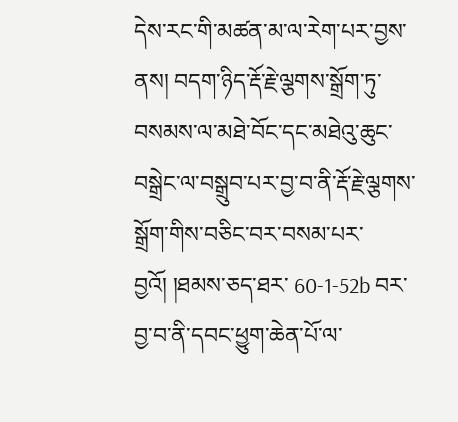དེས་རང་གི་མཚན་མ་ལ་རེག་པར་བྱས་ནས། བདག་ཉིད་རྡོ་རྗེ་ལྕགས་སྒྲོག་ཏུ་བསམས་ལ་མཐེ་བོང་དང་མཐེའུ་ཆུང་བསྒྲེང་ལ་བསྒྲུབ་པར་བྱ་བ་ནི་རྡོ་རྗེ་ལྕགས་སྒྲོག་གིས་བཅིང་བར་བསམ་པར་བྱའོ། །ཐམས་ཅད་ཐར་ 60-1-52b བར་བྱ་བ་ནི་དབང་ཕྱུག་ཆེན་པོ་ལ་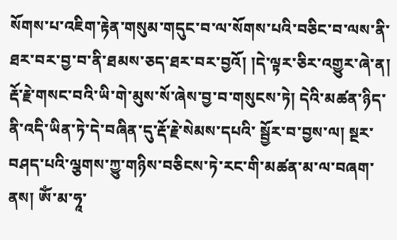སོགས་པ་འཇིག་རྟེན་གསུམ་གདུང་བ་ལ་སོགས་པའི་བཅིང་བ་ལས་ནི་ཐར་བར་བྱ་བ་ནི་ཐམས་ཅད་ཐར་བར་བྱའོ། །དེ་ལྟར་ཅིར་འགྱུར་ཞེ་ན། རྡོ་རྗེ་གསང་བའི་ཡི་གེ་མུས་སོ་ཞེས་བྱ་བ་གསུངས་ཏེ། དེའི་མཚན་ཉིད་ནི་འདི་ཡིན་ཏེ་དེ་བཞིན་དུ་རྡོ་རྗེ་སེམས་དཔའི་ སྦྱོར་བ་བྱས་ལ། སྔར་བཤད་པའི་ལྕགས་ཀྱུ་གཉིས་བཅིངས་ཏེ་རང་གི་མཚན་མ་ལ་བཞག་ནས། ཨོཾ་མ་ཧཱ་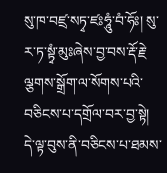སུ་ཁ་བཛྲ་སཏྭ་ཛཿཧཱུཾ་བཾ་ཧོཿ། སུ་ར་ཏ་སྟྭཾ་མུཿཞེས་བྱ་བས་རྡོ་རྗེ་ལྕགས་སྒྲོག་ལ་སོགས་པའི་བཅིངས་པ་དགྲོལ་བར་བྱ་སྟེ། དེ་ལྟ་བུས་ནི་བཅིངས་པ་ཐམས་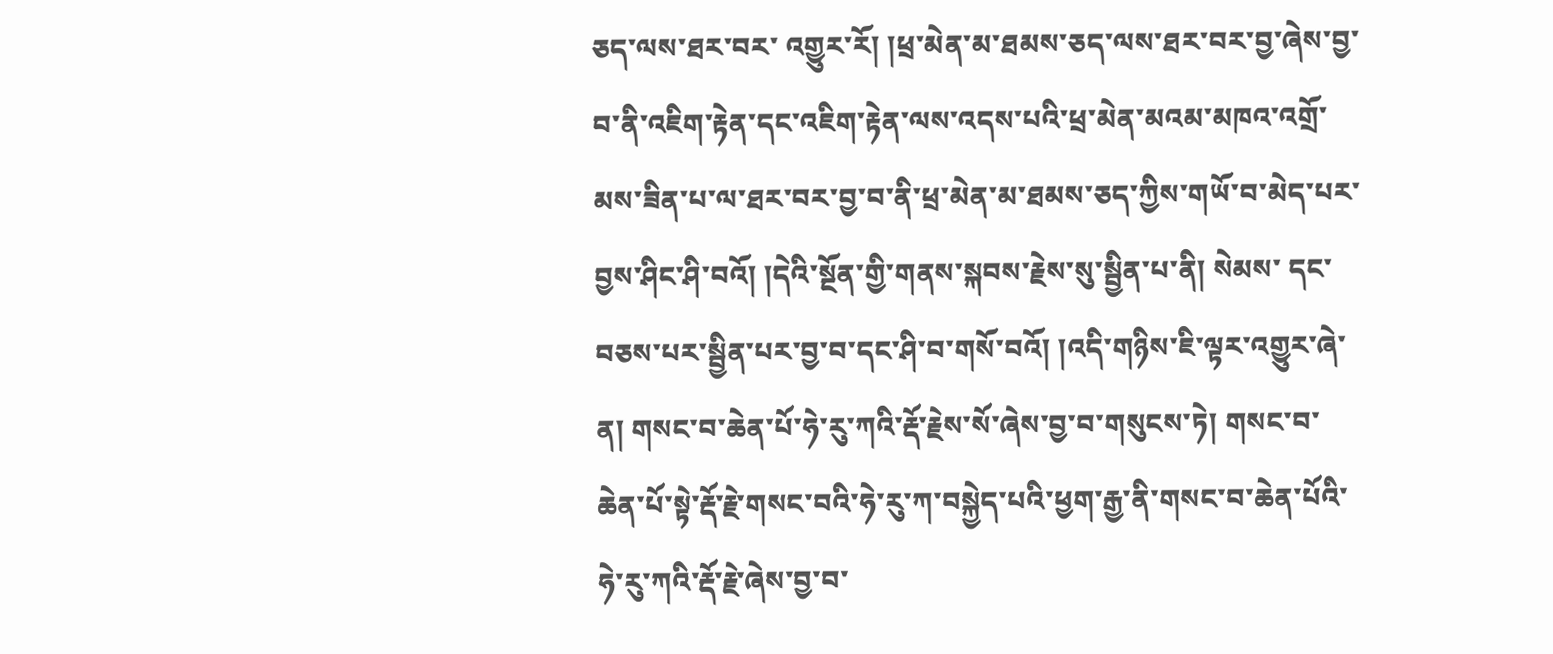ཅད་ལས་ཐར་བར་ འགྱུར་རོ། །ཕྲ་མེན་མ་ཐམས་ཅད་ལས་ཐར་བར་བྱ་ཞེས་བྱ་བ་ནི་འཇིག་རྟེན་དང་འཇིག་རྟེན་ལས་འདས་པའི་ཕྲ་མེན་མའམ་མཁའ་འགྲོ་མས་ཟིན་པ་ལ་ཐར་བར་བྱ་བ་ནི་ཕྲ་མེན་མ་ཐམས་ཅད་ཀྱིས་གཡོ་བ་མེད་པར་བྱས་ཤིང་ཤི་བའོ། །དེའི་སྔོན་གྱི་གནས་སྐབས་རྗེས་སུ་སྦྱིན་པ་ནི། སེམས་ དང་བཅས་པར་སྦྱིན་པར་བྱ་བ་དང་ཤི་བ་གསོ་བའོ། །འདི་གཉིས་ཇི་ལྟར་འགྱུར་ཞེ་ན། གསང་བ་ཆེན་པོ་ཧེ་རུ་ཀའི་རྡོ་རྗེས་སོ་ཞེས་བྱ་བ་གསུངས་ཏེ། གསང་བ་ཆེན་པོ་སྟེ་རྡོ་རྗེ་གསང་བའི་ཧེ་རུ་ཀ་བསྐྱེད་པའི་ཕྱག་རྒྱ་ནི་གསང་བ་ཆེན་པོའི་ཧེ་རུ་ཀའི་རྡོ་རྗེ་ཞེས་བྱ་བ་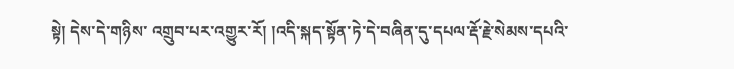སྟེ། དེས་དེ་གཉིས་ འགྲུབ་པར་འགྱུར་རོ། །འདི་སྐད་སྟོན་ཏེ་དེ་བཞིན་དུ་དཔལ་རྡོ་རྗེ་སེམས་དཔའི་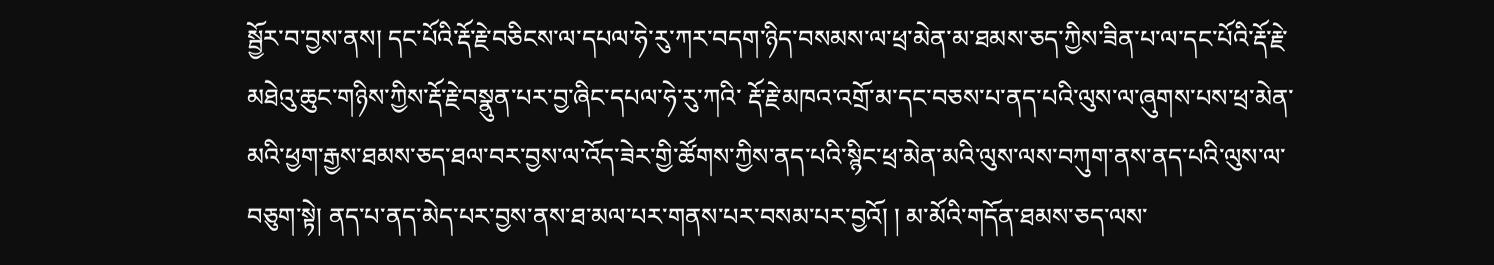སྦྱོར་བ་བྱས་ནས། དང་པོའི་རྡོ་རྗེ་བཅིངས་ལ་དཔལ་ཧེ་རུ་ཀར་བདག་ཉིད་བསམས་ལ་ཕྲ་མེན་མ་ཐམས་ཅད་ཀྱིས་ཟིན་པ་ལ་དང་པོའི་རྡོ་རྗེ་མཐེའུ་ཆུང་གཉིས་ཀྱིས་རྡོ་རྗེ་བསྣུན་པར་བྱ་ཞིང་དཔལ་ཧེ་རུ་ཀའི་ རྡོ་རྗེ་མཁའ་འགྲོ་མ་དང་བཅས་པ་ནད་པའི་ལུས་ལ་ཞུགས་པས་ཕྲ་མེན་མའི་ཕྱག་རྒྱས་ཐམས་ཅད་ཐལ་བར་བྱས་ལ་འོད་ཟེར་གྱི་ཚོགས་ཀྱིས་ནད་པའི་སྙིང་ཕྲ་མེན་མའི་ལུས་ལས་བཀུག་ནས་ནད་པའི་ལུས་ལ་བཅུག་སྟེ། ནད་པ་ནད་མེད་པར་བྱས་ནས་ཐ་མལ་པར་གནས་པར་བསམ་པར་བྱའོ། ། མ་མོའི་གདོན་ཐམས་ཅད་ལས་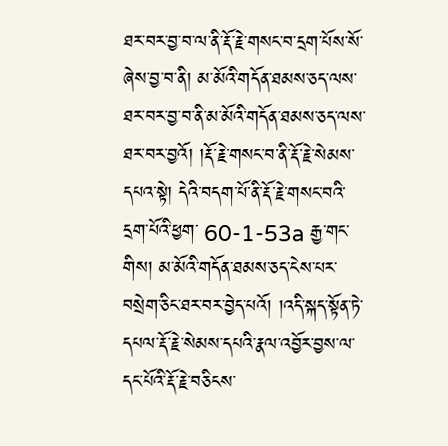ཐར་བར་བྱ་བ་ལ་ནི་རྡོ་རྗེ་གསང་བ་དྲག་པོས་སོ་ཞེས་བྱ་བ་ནི། མ་མོའི་གདོན་ཐམས་ཅད་ལས་ཐར་བར་བྱ་བ་ནི་མ་མོའི་གདོན་ཐམས་ཅད་ལས་ཐར་བར་བྱའོ། །རྡོ་རྗེ་གསང་བ་ནི་རྡོ་རྗེ་སེམས་དཔའ་སྟེ། དེའི་བདག་པོ་ནི་རྡོ་རྗེ་གསང་བའི་དྲག་པོའི་ཕྱག་ 60-1-53a རྒྱ་གང་གིས། མ་མོའི་གདོན་ཐམས་ཅད་ངེས་པར་བསྲེག་ཅིང་ཐར་བར་བྱེད་པའོ། །འདི་སྐད་སྟོན་ཏེ་དཔལ་རྡོ་རྗེ་སེམས་དཔའི་རྣལ་འབྱོར་བྱས་ལ་དང་པོའི་རྡོ་རྗེ་བཅིངས་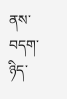ནས་བདག་ཉིད་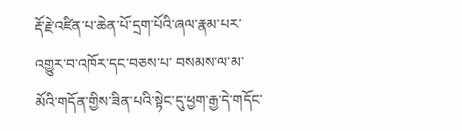རྡོ་རྗེ་འཛིན་པ་ཆེན་པོ་དྲག་པོའི་ཞལ་རྣམ་པར་འགྱུར་བ་འཁོར་དང་བཅས་པ་ བསམས་ལ་མ་མོའི་གདོན་གྱིས་ཟིན་པའི་སྟེང་དུ་ཕྱག་རྒྱ་དེ་གདོང་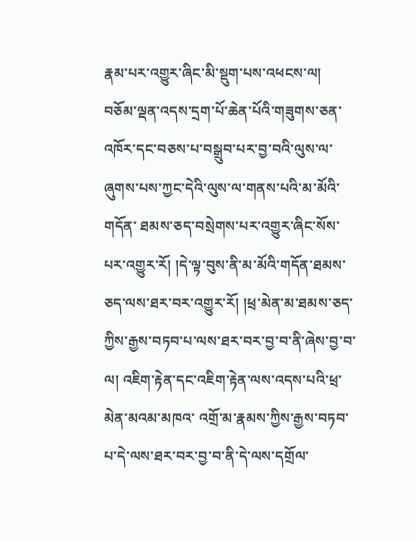རྣམ་པར་འགྱུར་ཞིང་མི་སྡུག་པས་འཕངས་ལ། བཅོམ་ལྡན་འདས་དྲག་པོ་ཆེན་པོའི་གཟུགས་ཅན་འཁོར་དང་བཅས་པ་བསྒྲུབ་པར་བྱ་བའི་ལུས་ལ་ཞུགས་པས་ཀྱང་དེའི་ལུས་ལ་གནས་པའི་མ་མོའི་གདོན་ ཐམས་ཅད་བསྲེགས་པར་འགྱུར་ཞིང་སོས་པར་འགྱུར་རོ། །དེ་ལྟ་བུས་ནི་མ་མོའི་གདོན་ཐམས་ཅད་ལས་ཐར་བར་འགྱུར་རོ། །ཕྲ་མེན་མ་ཐམས་ཅད་ཀྱིས་རྒྱས་བཏབ་པ་ལས་ཐར་བར་བྱ་བ་ནི་ཞེས་བྱ་བ་ལ། འཇིག་རྟེན་དང་འཇིག་རྟེན་ལས་འདས་པའི་ཕྲ་མེན་མའམ་མཁའ་ འགྲོ་མ་རྣམས་ཀྱིས་རྒྱས་བཏབ་པ་དེ་ལས་ཐར་བར་བྱ་བ་ནི་དེ་ལས་དགྲོལ་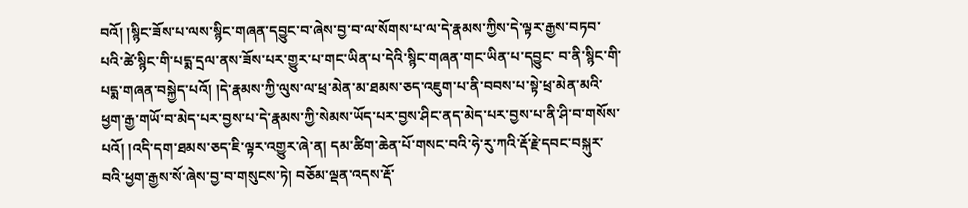བའོ། །སྙིང་ཟོས་པ་ལས་སྙིང་གཞན་དབྱུང་བ་ཞེས་བྱ་བ་ལ་སོགས་པ་ལ་དེ་རྣམས་ཀྱིས་དེ་ལྟར་རྒྱས་བཏབ་པའི་ཚེ་སྙིང་གི་པདྨ་དྲལ་ནས་ཟོས་པར་གྱུར་པ་གང་ཡིན་པ་དེའི་སྙིང་གཞན་གང་ཡིན་པ་དབྱུང་ བ་ནི་སྙིང་གི་པདྨ་གཞན་བསྐྱེད་པའོ། །དེ་རྣམས་ཀྱི་ལུས་ལ་ཕྲ་མེན་མ་ཐམས་ཅད་འཇུག་པ་ནི་བབས་པ་སྟེ་ཕྲ་མེན་མའི་ཕྱག་རྒྱ་གཡོ་བ་མེད་པར་བྱས་པ་དེ་རྣམས་ཀྱི་སེམས་ཡོད་པར་བྱས་ཤིང་ནད་མེད་པར་བྱས་པ་ནི་ཤི་བ་གསོས་པའོ། །འདི་དག་ཐམས་ཅད་ཇི་ལྟར་འགྱུར་ཞེ་ན། དམ་ཚིག་ཆེན་པོ་གསང་བའི་ཧེ་རུ་ཀའི་རྡོ་རྗེ་དབང་བསྐུར་བའི་ཕྱག་རྒྱས་སོ་ཞེས་བྱ་བ་གསུངས་ཏེ། བཅོམ་ལྡན་འདས་རྡོ་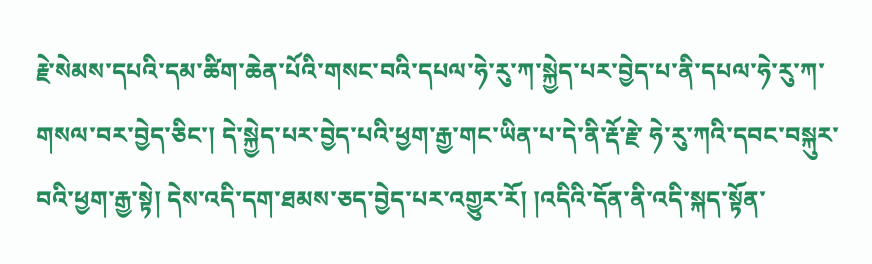རྗེ་སེམས་དཔའི་དམ་ཚིག་ཆེན་པོའི་གསང་བའི་དཔལ་ཧེ་རུ་ཀ་སྐྱེད་པར་བྱེད་པ་ནི་དཔལ་ཧེ་རུ་ཀ་གསལ་བར་བྱེད་ཅིང་། དེ་སྐྱེད་པར་བྱེད་པའི་ཕྱག་རྒྱ་གང་ཡིན་པ་དེ་ནི་རྡོ་རྗེ་ ཧེ་རུ་ཀའི་དབང་བསྐུར་བའི་ཕྱག་རྒྱ་སྟེ། དེས་འདི་དག་ཐམས་ཅད་བྱེད་པར་འགྱུར་རོ། །འདིའི་དོན་ནི་འདི་སྐད་སྟོན་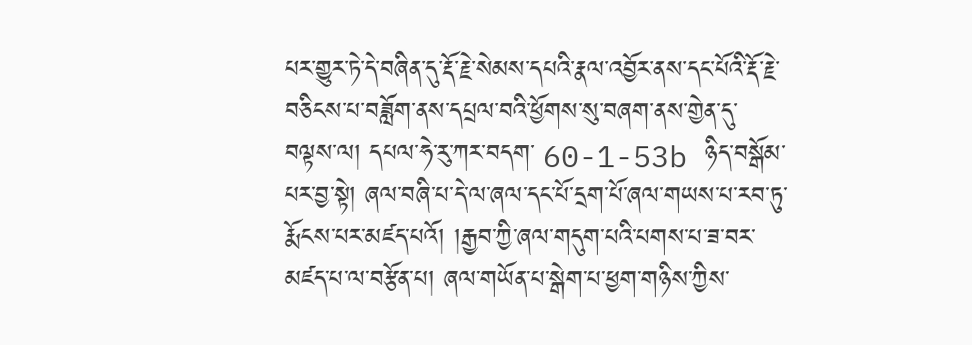པར་གྱུར་ཏེ་དེ་བཞིན་དུ་རྡོ་རྗེ་སེམས་དཔའི་རྣལ་འབྱོར་ནས་དང་པོའི་རྡོ་རྗེ་བཅིངས་པ་བཟློག་ནས་དཔྲལ་བའི་ཕྱོགས་སུ་བཞག་ནས་གྱེན་དུ་བལྟས་ལ། དཔལ་ཧེ་རུ་ཀར་བདག་ 60-1-53b ཉིད་བསྒོམ་པར་བྱ་སྟེ། ཞལ་བཞི་པ་དེ་ལ་ཞལ་དང་པོ་དྲག་པོ་ཞལ་གཡས་པ་རབ་ཏུ་རྨོངས་པར་མཛད་པའོ། །རྒྱབ་ཀྱི་ཞལ་གདུག་པའི་པགས་པ་ཟ་བར་མཛད་པ་ལ་བརྩོན་པ། ཞལ་གཡོན་པ་སྒེག་པ་ཕྱག་གཉིས་ཀྱིས་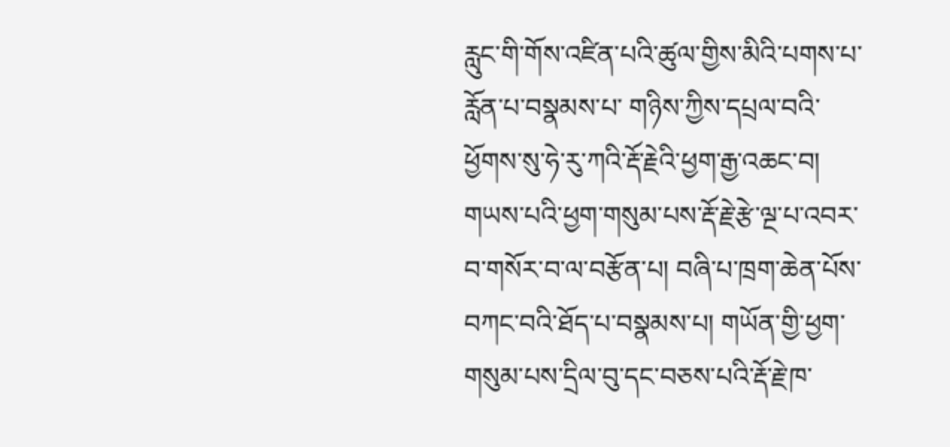རླུང་གི་གོས་འཛིན་པའི་ཚུལ་གྱིས་མིའི་པགས་པ་རློན་པ་བསྣམས་པ་ གཉིས་ཀྱིས་དཔྲལ་བའི་ཕྱོགས་སུ་ཧེ་རུ་ཀའི་རྡོ་རྗེའི་ཕྱག་རྒྱ་འཆང་བ། གཡས་པའི་ཕྱག་གསུམ་པས་རྡོ་རྗེ་རྩེ་ལྔ་པ་འབར་བ་གསོར་བ་ལ་བརྩོན་པ། བཞི་པ་ཁྲག་ཆེན་པོས་བཀང་བའི་ཐོད་པ་བསྣམས་པ། གཡོན་གྱི་ཕྱག་གསུམ་པས་དྲིལ་བུ་དང་བཅས་པའི་རྡོ་རྗེ་ཁ་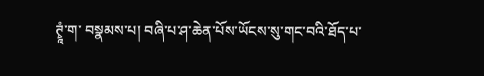ཊྭཱཾ་ག་ བསྣམས་པ། བཞི་པ་ཤ་ཆེན་པོས་ཡོངས་སུ་གང་བའི་ཐོད་པ་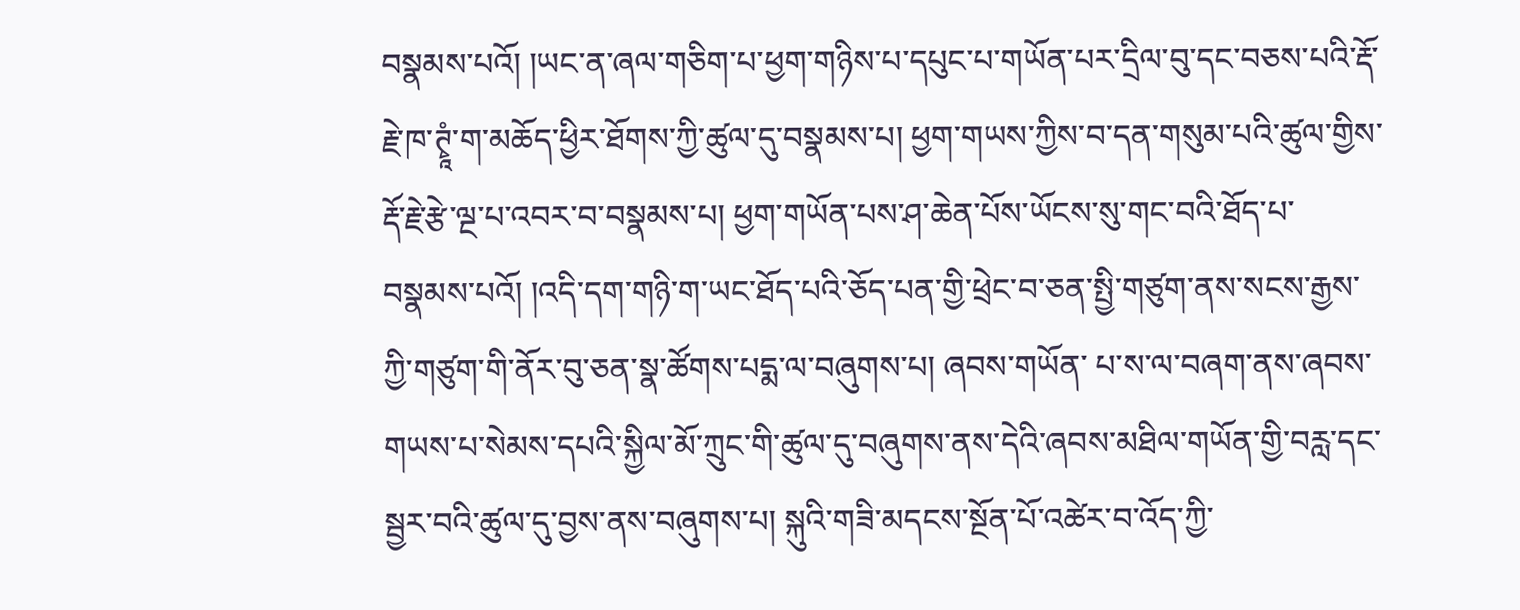བསྣམས་པའོ། །ཡང་ན་ཞལ་གཅིག་པ་ཕྱག་གཉིས་པ་དཔུང་པ་གཡོན་པར་དྲིལ་བུ་དང་བཅས་པའི་རྡོ་རྗེ་ཁ་ཊྭཱཾ་ག་མཆོད་ཕྱིར་ཐོགས་ཀྱི་ཚུལ་དུ་བསྣམས་པ། ཕྱག་གཡས་ཀྱིས་བ་དན་གསུམ་པའི་ཚུལ་གྱིས་ རྡོ་རྗེ་རྩེ་ལྔ་པ་འབར་བ་བསྣམས་པ། ཕྱག་གཡོན་པས་ཤ་ཆེན་པོས་ཡོངས་སུ་གང་བའི་ཐོད་པ་བསྣམས་པའོ། །འདི་དག་གཉི་ག་ཡང་ཐོད་པའི་ཅོད་པན་གྱི་ཕྲེང་བ་ཅན་སྤྱི་གཙུག་ནས་སངས་རྒྱས་ཀྱི་གཙུག་གི་ནོར་བུ་ཅན་སྣ་ཚོགས་པདྨ་ལ་བཞུགས་པ། ཞབས་གཡོན་ པ་ས་ལ་བཞག་ནས་ཞབས་གཡས་པ་སེམས་དཔའི་སྐྱིལ་མོ་ཀྲུང་གི་ཚུལ་དུ་བཞུགས་ནས་དེའི་ཞབས་མཐིལ་གཡོན་གྱི་བརླ་དང་སྦྱར་བའི་ཚུལ་དུ་བྱས་ནས་བཞུགས་པ། སྐུའི་གཟི་མདངས་སྔོན་པོ་འཚེར་བ་འོད་ཀྱི་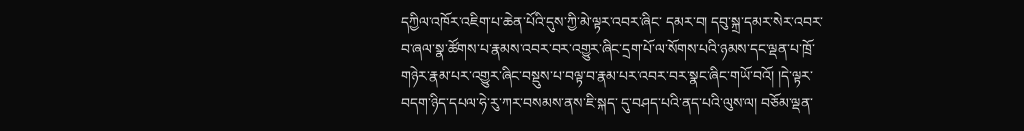དཀྱིལ་འཁོར་འཇིག་པ་ཆེན་པོའི་དུས་ཀྱི་མེ་ལྟར་འབར་ཞིང་ དམར་བ། དབུ་སྐྲ་དམར་སེར་འབར་བ་ཞལ་སྣ་ཚོགས་པ་རྣམས་འབར་བར་འགྱུར་ཞིང་དྲག་པོ་ལ་སོགས་པའི་ཉམས་དང་ལྡན་པ་ཁྲོ་གཉེར་རྣམ་པར་འགྱུར་ཞིང་བསྡུས་པ་བལྟ་བ་རྣམ་པར་འབར་བར་སྣང་ཞིང་གཡོ་བའོ། །དེ་ལྟར་བདག་ཉིད་དཔལ་ཧེ་རུ་ཀར་བསམས་ནས་ཇི་སྐད་ དུ་བཤད་པའི་ནད་པའི་ལུས་ལ། བཅོམ་ལྡན་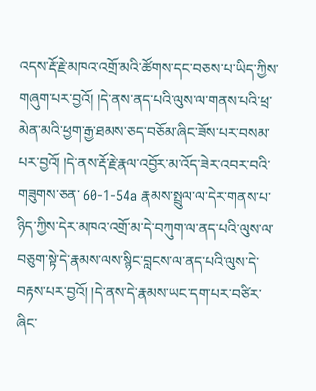འདས་རྡོ་རྗེ་མཁའ་འགྲོ་མའི་ཚོགས་དང་བཅས་པ་ཡིད་ཀྱིས་གཞུག་པར་བྱའོ། །དེ་ནས་ནད་པའི་ལུས་ལ་གནས་པའི་ཕྲ་མེན་མའི་ཕྱག་རྒྱ་ཐམས་ཅད་བཅོམ་ཞིང་ཟོས་པར་བསམ་པར་བྱའོ། །དེ་ནས་རྡོ་རྗེ་རྣལ་འབྱོར་མ་འོད་ཟེར་འབར་བའི་གཟུགས་ཅན་ 60-1-54a རྣམས་སྤྲུལ་ལ་དེར་གནས་པ་ཉིད་ཀྱིས་དེར་མཁའ་འགྲོ་མ་དེ་བཀུག་ལ་ནད་པའི་ལུས་ལ་བཅུག་སྟེ་དེ་རྣམས་ལས་སྙིང་བླངས་ལ་ནད་པའི་ལུས་དེ་བརྟས་པར་བྱའོ། །དེ་ནས་དེ་རྣམས་ཡང་དག་པར་བཙིར་ཞིང་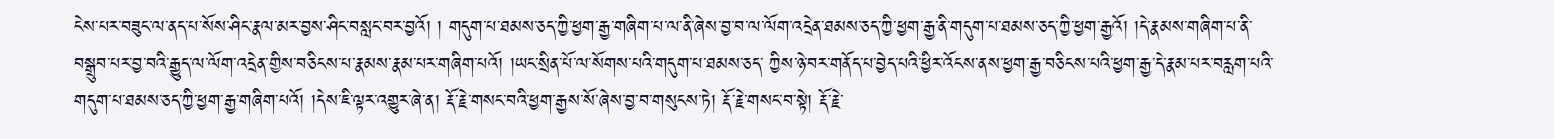ངེས་པར་བཟུང་ལ་ནད་པ་སོས་ཤིང་རྣལ་མར་བྱས་ཤིང་བསླང་བར་བྱའོ། ། གདུག་པ་ཐམས་ཅད་ཀྱི་ཕྱག་རྒྱ་གཞིག་པ་ལ་ནི་ཞེས་བྱ་བ་ལ་ལོག་འདྲེན་ཐམས་ཅད་ཀྱི་ཕྱག་རྒྱ་ནི་གདུག་པ་ཐམས་ཅད་ཀྱི་ཕྱག་རྒྱའོ། །དེ་རྣམས་གཞིག་པ་ནི་བསྒྲུབ་པར་བྱ་བའི་རྒྱུད་ལ་ལོག་འདྲེན་གྱིས་བཅིངས་པ་རྣམས་རྣམ་པར་གཞིག་པའོ། །ཡང་སྲིན་པོ་ལ་སོགས་པའི་གདུག་པ་ཐམས་ཅད་ ཀྱིས་ཉེ་བར་གནོད་པ་བྱེད་པའི་ཕྱིར་འོངས་ནས་ཕྱག་རྒྱ་བཅིངས་པའི་ཕྱག་རྒྱ་དེ་རྣམ་པར་བརླག་པའི་གདུག་པ་ཐམས་ཅད་ཀྱི་ཕྱག་རྒྱ་གཞིག་པའོ། །དེས་ཇི་ལྟར་འགྱུར་ཞེ་ན། རྡོ་རྗེ་གསང་བའི་ཕྱག་རྒྱས་སོ་ཞེས་བྱ་བ་གསུངས་ཏེ། རྡོ་རྗེ་གསང་བ་སྟེ། རྡོ་རྗེ་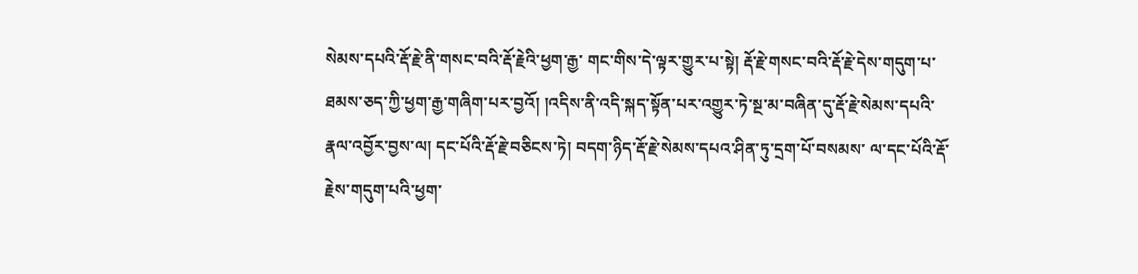སེམས་དཔའི་རྡོ་རྗེ་ནི་གསང་བའི་རྡོ་རྗེའི་ཕྱག་རྒྱ་ གང་གིས་དེ་ལྟར་གྱུར་པ་སྟེ། རྡོ་རྗེ་གསང་བའི་རྡོ་རྗེ་དེས་གདུག་པ་ཐམས་ཅད་ཀྱི་ཕྱག་རྒྱ་གཞིག་པར་བྱའོ། །འདིས་ནི་འདི་སྐད་སྟོན་པར་འགྱུར་ཏེ་སྔ་མ་བཞིན་དུ་རྡོ་རྗེ་སེམས་དཔའི་རྣལ་འབྱོར་བྱས་ལ། དང་པོའི་རྡོ་རྗེ་བཅིངས་ཏེ། བདག་ཉིད་རྡོ་རྗེ་སེམས་དཔའ་ཤིན་ཏུ་དྲག་པོ་བསམས་ ལ་དང་པོའི་རྡོ་རྗེས་གདུག་པའི་ཕྱག་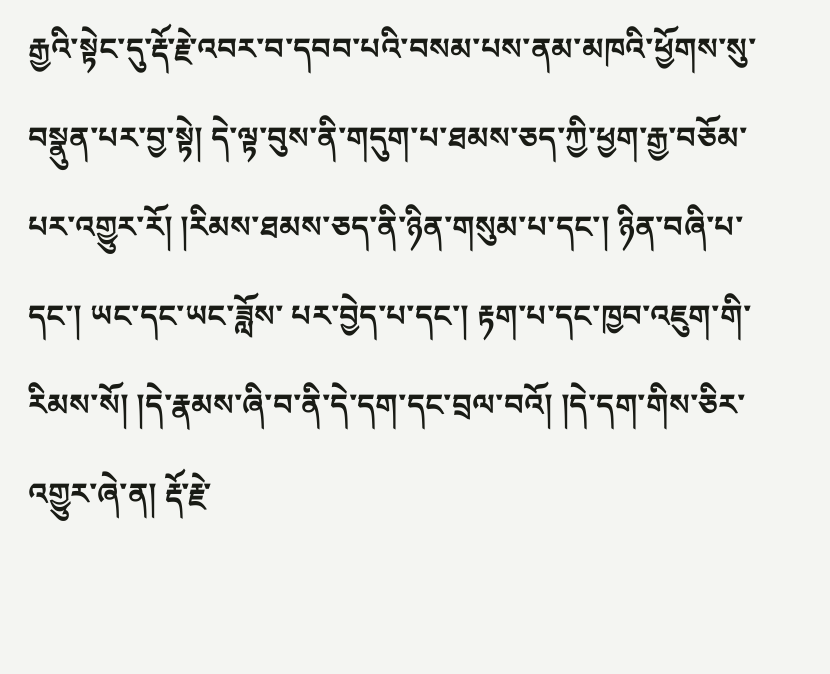རྒྱའི་སྟེང་དུ་རྡོ་རྗེ་འབར་བ་དབབ་པའི་བསམ་པས་ནམ་མཁའི་ཕྱོགས་སུ་བསྣུན་པར་བྱ་སྟེ། དེ་ལྟ་བུས་ནི་གདུག་པ་ཐམས་ཅད་ཀྱི་ཕྱག་རྒྱ་བཅོམ་པར་འགྱུར་རོ། །རིམས་ཐམས་ཅད་ནི་ཉིན་གསུམ་པ་དང་། ཉིན་བཞི་པ་དང་། ཡང་དང་ཡང་ཟློས་ པར་བྱེད་པ་དང་། རྟག་པ་དང་ཁྱབ་འཇུག་གི་རིམས་སོ། །དེ་རྣམས་ཞི་བ་ནི་དེ་དག་དང་བྲལ་བའོ། །དེ་དག་གིས་ཅིར་འགྱུར་ཞེ་ན། རྡོ་རྗེ་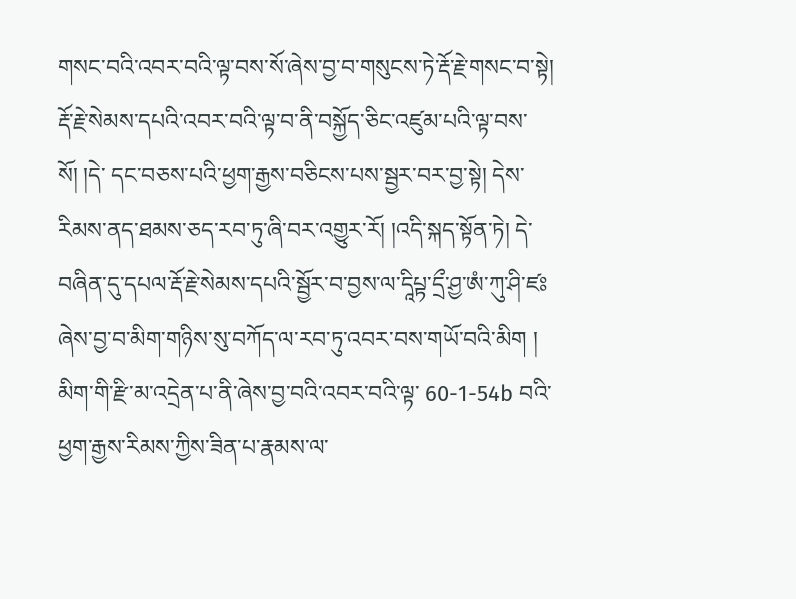གསང་བའི་འབར་བའི་ལྟ་བས་སོ་ཞེས་བྱ་བ་གསུངས་ཏེ་རྡོ་རྗེ་གསང་བ་སྟེ། རྡོ་རྗེ་སེམས་དཔའི་འབར་བའི་ལྟ་བ་ནི་བསྐྱོད་ཅིང་འཛུམ་པའི་ལྟ་བས་སོ། །དེ་ དང་བཅས་པའི་ཕྱག་རྒྱས་བཅིངས་པས་སྦྱར་བར་བྱ་སྟེ། དེས་རིམས་ནད་ཐམས་ཅད་རབ་ཏུ་ཞི་བར་འགྱུར་རོ། །འདི་སྐད་སྟོན་ཏེ། དེ་བཞིན་དུ་དཔལ་རྡོ་རྗེ་སེམས་དཔའི་སྦྱོར་བ་བྱས་ལ་དཱིཔྟ་དྲྀ་ཤྱ་ཨཾ་ཀུ་ཤི་ཛཿཞེས་བྱ་བ་མིག་གཉིས་སུ་བཀོད་ལ་རབ་ཏུ་འབར་བས་གཡོ་བའི་མིག ། མིག་གི་རྫི་མ་འདྲེན་པ་ནི་ཞེས་བྱ་བའི་འབར་བའི་ལྟ་ 60-1-54b བའི་ཕྱག་རྒྱས་རིམས་ཀྱིས་ཟིན་པ་རྣམས་ལ་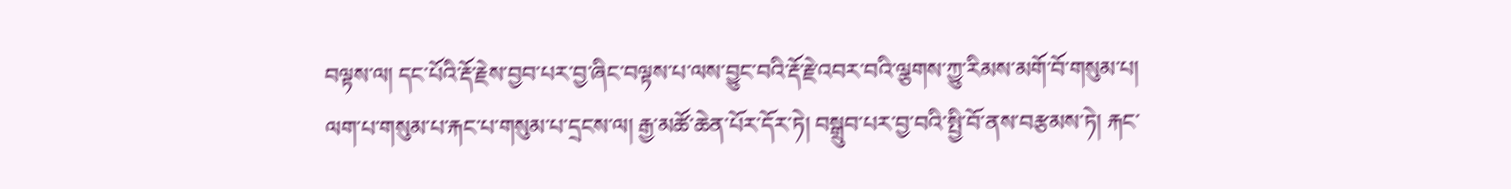བལྟས་ལ། དང་པོའི་རྡོ་རྗེས་བྱབ་པར་བྱ་ཞིང་བལྟས་པ་ལས་བྱུང་བའི་རྡོ་རྗེ་འབར་བའི་ལྕགས་ཀྱུ་རིམས་མགོ་བོ་གསུམ་པ། ལག་པ་གསུམ་པ་རྐང་པ་གསུམ་པ་དྲངས་ལ། རྒྱ་མཚོ་ཆེན་པོར་དོར་ཏེ། བསྒྲུབ་པར་བྱ་བའི་སྤྱི་བོ་ནས་བརྩམས་ཏེ། རྐང་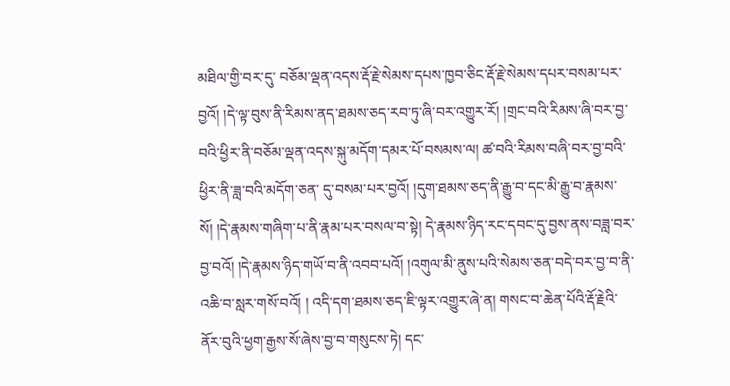མཐིལ་གྱི་བར་དུ་ བཅོམ་ལྡན་འདས་རྡོ་རྗེ་སེམས་དཔས་ཁྱབ་ཅིང་རྡོ་རྗེ་སེམས་དཔར་བསམ་པར་བྱའོ། །དེ་ལྟ་བུས་ནི་རིམས་ནད་ཐམས་ཅད་རབ་ཏུ་ཞི་བར་འགྱུར་རོ། །གྲང་བའི་རིམས་ཞི་བར་བྱ་བའི་ཕྱིར་ནི་བཅོམ་ལྡན་འདས་སྐུ་མདོག་དམར་པོ་བསམས་ལ། ཚ་བའི་རིམས་བཞི་བར་བྱ་བའི་ཕྱིར་ནི་ཟླ་བའི་མདོག་ཅན་ དུ་བསམ་པར་བྱའོ། །དུག་ཐམས་ཅད་ནི་རྒྱུ་བ་དང་མི་རྒྱུ་བ་རྣམས་སོ། །དེ་རྣམས་གཞིག་པ་ནི་རྣམ་པར་བསལ་བ་སྟེ། དེ་རྣམས་ཉིད་རང་དབང་དུ་བྱས་ནས་བཟླ་བར་བྱ་བའོ། །དེ་རྣམས་ཉིད་གཡོ་བ་ནི་འབབ་པའོ། །འགུལ་མི་ནུས་པའི་སེམས་ཅན་བདེ་བར་བྱ་བ་ནི་འཆི་བ་སླར་གསོ་བའོ། ། འདི་དག་ཐམས་ཅད་ཇི་ལྟར་འགྱུར་ཞེ་ན། གསང་བ་ཆེན་པོའི་རྡོ་རྗེའི་ནོར་བུའི་ཕྱག་རྒྱས་སོ་ཞེས་བྱ་བ་གསུངས་ཏེ། དང་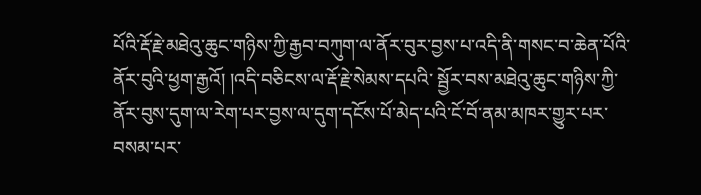པོའི་རྡོ་རྗེ་མཐེའུ་ཆུང་གཉིས་ཀྱི་རྒྱབ་བཀུག་ལ་ནོར་བུར་བྱས་པ་འདི་ནི་གསང་བ་ཆེན་པོའི་ནོར་བུའི་ཕྱག་རྒྱའོ། །འདི་བཅིངས་ལ་རྡོ་རྗེ་སེམས་དཔའི་ སྦྱོར་བས་མཐེའུ་ཆུང་གཉིས་ཀྱི་ནོར་བུས་དུག་ལ་རེག་པར་བྱས་ལ་དུག་དངོས་པོ་མེད་པའི་ངོ་བོ་ནམ་མཁར་གྱུར་པར་བསམ་པར་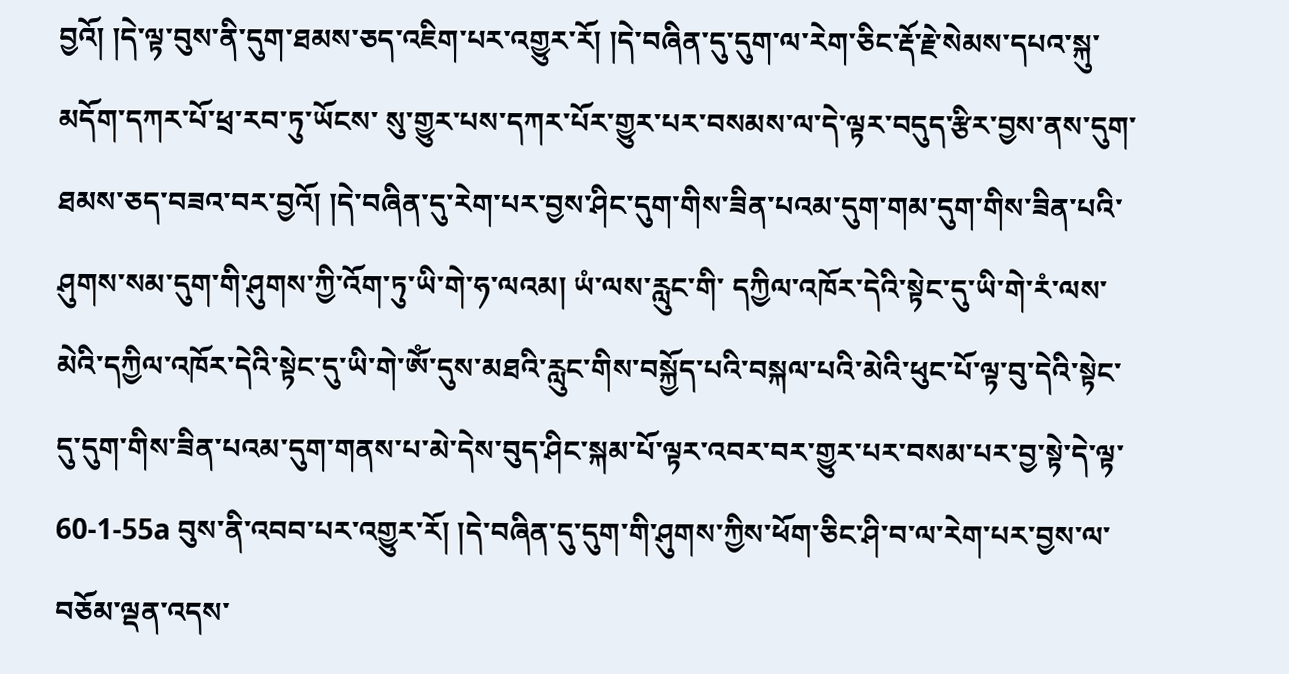བྱའོ། །དེ་ལྟ་བུས་ནི་དུག་ཐམས་ཅད་འཇིག་པར་འགྱུར་རོ། །དེ་བཞིན་དུ་དུག་ལ་རེག་ཅིང་རྡོ་རྗེ་སེམས་དཔའ་སྐུ་མདོག་དཀར་པོ་ཕྲ་རབ་ཏུ་ཡོངས་ སུ་གྱུར་པས་དཀར་པོར་གྱུར་པར་བསམས་ལ་དེ་ལྟར་བདུད་རྩིར་བྱས་ནས་དུག་ཐམས་ཅད་བཟའ་བར་བྱའོ། །དེ་བཞིན་དུ་རེག་པར་བྱས་ཤིང་དུག་གིས་ཟིན་པའམ་དུག་གམ་དུག་གིས་ཟིན་པའི་ཤུགས་སམ་དུག་གི་ཤུགས་ཀྱི་འོག་ཏུ་ཡི་གེ་ཧ་ལའམ། ཡཾ་ལས་རླུང་གི་ དཀྱིལ་འཁོར་དེའི་སྟེང་དུ་ཡི་གེ་རཾ་ལས་མེའི་དཀྱིལ་འཁོར་དེའི་སྟེང་དུ་ཡི་གེ་ཨོཾ་དུས་མཐའི་རླུང་གིས་བསྐྱོད་པའི་བསྐལ་པའི་མེའི་ཕུང་པོ་ལྟ་བུ་དེའི་སྟེང་དུ་དུག་གིས་ཟིན་པའམ་དུག་གནས་པ་མེ་དེས་བུད་ཤིང་སྐམ་པོ་ལྟར་འབར་བར་གྱུར་པར་བསམ་པར་བྱ་སྟེ་དེ་ལྟ་ 60-1-55a བུས་ནི་འབབ་པར་འགྱུར་རོ། །དེ་བཞིན་དུ་དུག་གི་ཤུགས་ཀྱིས་ཕོག་ཅིང་ཤི་བ་ལ་རེག་པར་བྱས་ལ་བཅོམ་ལྡན་འདས་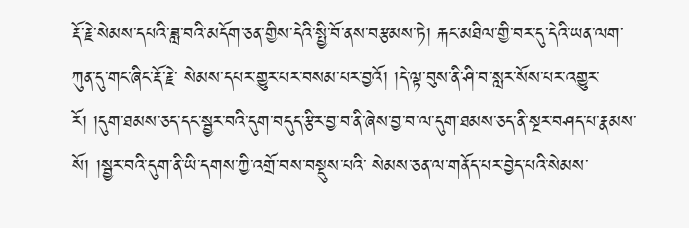རྡོ་རྗེ་སེམས་དཔའི་ཟླ་བའི་མདོག་ཅན་གྱིས་དེའི་སྤྱི་བོ་ནས་བརྩམས་ཏེ། རྐང་མཐིལ་གྱི་བར་དུ་དེའི་ཡན་ལག་ཀུན་དུ་གང་ཞིང་རྡོ་རྗེ་ སེམས་དཔར་གྱུར་པར་བསམ་པར་བྱའོ། །དེ་ལྟ་བུས་ནི་ཤི་བ་སླར་སོས་པར་འགྱུར་རོ། །དུག་ཐམས་ཅད་དང་སྦྱར་བའི་དུག་བདུད་རྩིར་བྱ་བ་ནི་ཞེས་བྱ་བ་ལ་དུག་ཐམས་ཅད་ནི་སྔར་བཤད་པ་རྣམས་སོ། །སྦྱར་བའི་དུག་ནི་ཡི་དགས་ཀྱི་འགྲོ་བས་བསྡུས་པའི་ སེམས་ཅན་ལ་གནོད་པར་བྱེད་པའི་སེམས་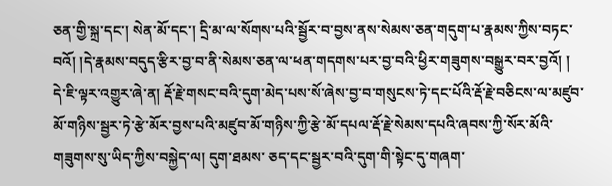ཅན་གྱི་སྐྲ་དང་། སེན་མོ་དང་། དྲི་མ་ལ་སོགས་པའི་སྦྱོར་བ་བྱས་ནས་སེམས་ཅན་གདུག་པ་རྣམས་ཀྱིས་བཏང་བའོ། །དེ་རྣམས་བདུད་རྩིར་བྱ་བ་ནི་སེམས་ཅན་ལ་ཕན་གདགས་པར་བྱ་བའི་ཕྱིར་གཟུགས་བསྒྱུར་བར་བྱའོ། ། དེ་ཇི་ལྟར་འགྱུར་ཞེ་ན། རྡོ་རྗེ་གསང་བའི་དུག་མེད་པས་སོ་ཞེས་བྱ་བ་གསུངས་ཏེ་དང་པོའི་རྡོ་རྗེ་བཅིངས་ལ་མཛུབ་མོ་གཉིས་སྦྱར་ཏེ་རྩེ་མོར་བྱས་པའི་མཛུབ་མོ་གཉིས་ཀྱི་རྩེ་མོ་དཔལ་རྡོ་རྗེ་སེམས་དཔའི་ཞབས་ཀྱི་སོར་མོའི་གཟུགས་སུ་ཡིད་ཀྱིས་བསྐྱེད་ལ། དུག་ཐམས་ ཅད་དང་སྦྱར་བའི་དུག་གི་སྟེང་དུ་གཞག་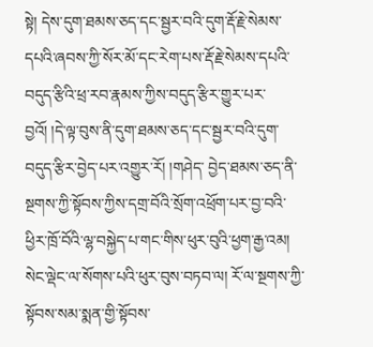སྟེ། དེས་དུག་ཐམས་ཅད་དང་སྦྱར་བའི་དུག་རྡོ་རྗེ་སེམས་དཔའི་ཞབས་ཀྱི་སོར་མོ་དང་རེག་པས་རྡོ་རྗེ་སེམས་དཔའི་བདུད་རྩིའི་ཕྲ་རབ་རྣམས་ཀྱིས་བདུད་རྩིར་གྱུར་པར་བྱའོ། །དེ་ལྟ་བུས་ནི་དུག་ཐམས་ཅད་དང་སྦྱར་བའི་དུག་བདུད་རྩིར་བྱེད་པར་འགྱུར་རོ། །གཤེད་ བྱེད་ཐམས་ཅད་ནི་སྔགས་ཀྱི་སྟོབས་ཀྱིས་དགྲ་བོའི་སྲོག་འཕྲོག་པར་བྱ་བའི་ཕྱིར་ཁྲོ་བོའི་ལྷ་བསྐྱེད་པ་གང་གིས་ཕུར་བུའི་ཕྱག་རྒྱ་འམ། སེང་ལྡེང་ལ་སོགས་པའི་ཕུར་བུས་བཏབ་ལ། རོ་ལ་སྔགས་ཀྱི་སྟོབས་སམ་སྨན་གྱི་སྟོབས་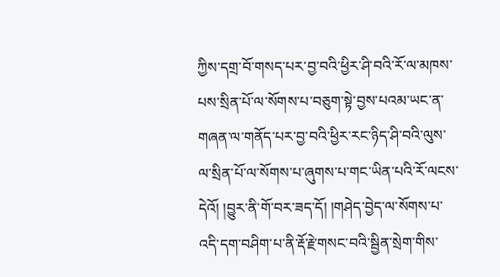ཀྱིས་དགྲ་བོ་གསད་པར་བྱ་བའི་ཕྱིར་ཤི་བའི་རོ་ལ་མཁས་ པས་སྲིན་པོ་ལ་སོགས་པ་བཅུག་སྟེ་བྱས་པའམ་ཡང་ན་གཞན་ལ་གནོད་པར་བྱ་བའི་ཕྱིར་རང་ཉིད་ཤི་བའི་ལུས་ལ་སྲིན་པོ་ལ་སོགས་པ་ཞུགས་པ་གང་ཡིན་པའི་རོ་ལངས་དེའོ། །བྱུར་ནི་གོ་བར་ཟད་དོ། །གཤེད་བྱེད་ལ་སོགས་པ་འདི་དག་བཤིག་པ་ནི་རྡོ་རྗེ་གསང་བའི་སྦྱིན་སྲེག་གིས་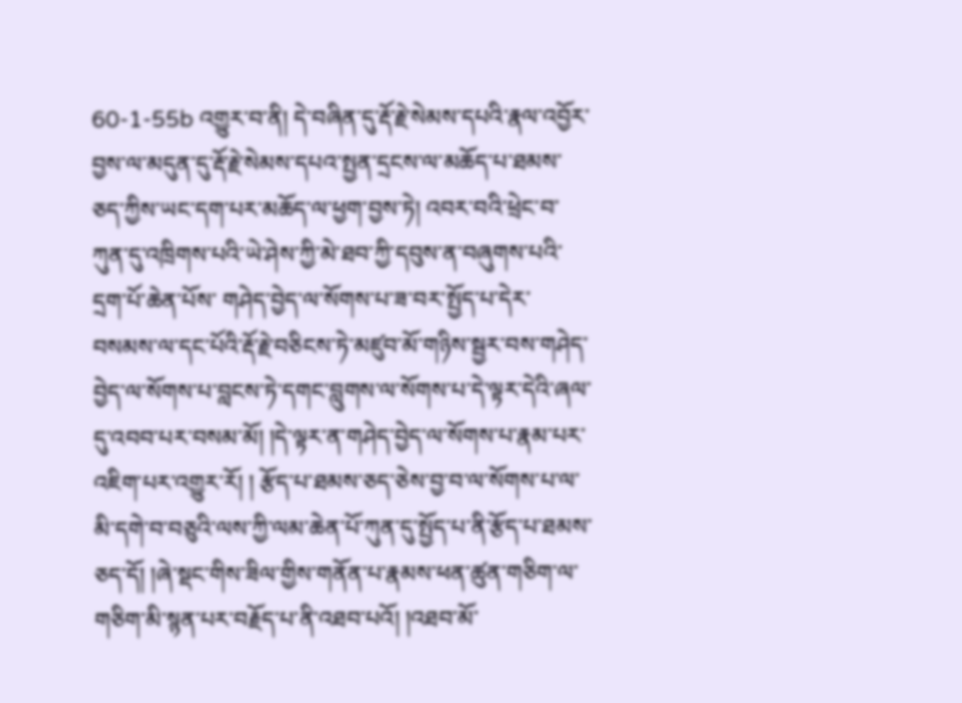60-1-55b འགྱུར་བ་ནི། དེ་བཞིན་དུ་རྡོ་རྗེ་སེམས་དཔའི་རྣལ་འབྱོར་བྱས་ལ་མདུན་དུ་རྡོ་རྗེ་སེམས་དཔའ་སྤྱན་དྲངས་ལ་མཆོད་པ་ཐམས་ཅད་ཀྱིས་ཡང་དག་པར་མཆོད་ལ་ཕྱག་བྱས་ཏེ། འབར་བའི་ཕྲེང་བ་ཀུན་དུ་འཁྲིགས་པའི་ཡེ་ཤེས་ཀྱི་མེ་ཐབ་ཀྱི་དབུས་ན་བཞུགས་པའི་དྲག་པོ་ཆེན་པོས་ གཤེད་བྱེད་ལ་སོགས་པ་ཟ་བར་སྤྱོད་པ་དེར་བསམས་ལ་དང་པོའི་རྡོ་རྗེ་བཅིངས་ཏེ་མཛུབ་མོ་གཉིས་སྦྱར་བས་གཤེད་བྱེད་ལ་སོགས་པ་བླངས་ཏེ་དགང་བླུགས་ལ་སོགས་པ་དེ་ལྟར་དེའི་ཞལ་དུ་འབབ་པར་བསམ་མོ། །དེ་ལྟར་ན་གཤེད་བྱེད་ལ་སོགས་པ་རྣམ་པར་འཇིག་པར་འགྱུར་རོ། ། རྩོད་པ་ཐམས་ཅད་ཅེས་བྱ་བ་ལ་སོགས་པ་ལ་མི་དགེ་བ་བཅུའི་ལས་ཀྱི་ལམ་ཆེན་པོ་ཀུན་དུ་སྤྱོད་པ་ནི་རྩོད་པ་ཐམས་ཅད་དོ། །ཞེ་སྡང་གིས་ཟིལ་གྱིས་གནོན་པ་རྣམས་ཕན་ཚུན་གཅིག་ལ་གཅིག་མི་སྙན་པར་བརྗོད་པ་ནི་འཐབ་པའོ། །འཐབ་མོ་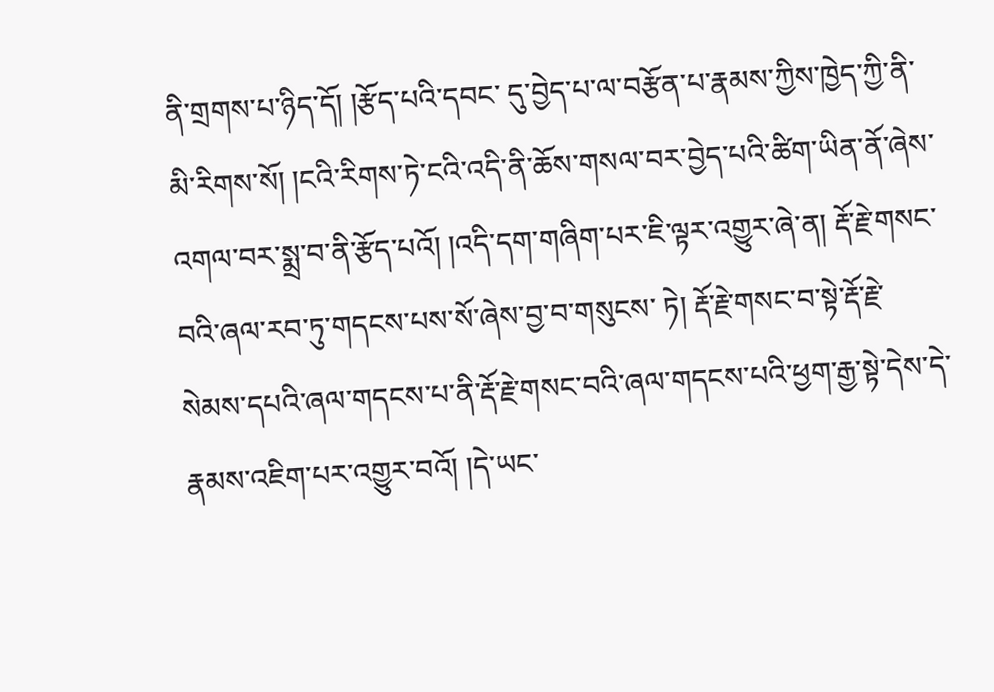ནི་གྲགས་པ་ཉིད་དོ། །རྩོད་པའི་དབང་ དུ་བྱེད་པ་ལ་བརྩོན་པ་རྣམས་ཀྱིས་ཁྱེད་ཀྱི་ནི་མི་རིགས་སོ། །ངའི་རིགས་ཏེ་ངའི་འདི་ནི་ཆོས་གསལ་བར་བྱེད་པའི་ཚིག་ཡིན་ནོ་ཞེས་འགལ་བར་སྨྲ་བ་ནི་རྩོད་པའོ། །འདི་དག་གཞིག་པར་ཇི་ལྟར་འགྱུར་ཞེ་ན། རྡོ་རྗེ་གསང་བའི་ཞལ་རབ་ཏུ་གདངས་པས་སོ་ཞེས་བྱ་བ་གསུངས་ ཏེ། རྡོ་རྗེ་གསང་བ་སྟེ་རྡོ་རྗེ་སེམས་དཔའི་ཞལ་གདངས་པ་ནི་རྡོ་རྗེ་གསང་བའི་ཞལ་གདངས་པའི་ཕྱག་རྒྱ་སྟེ་དེས་དེ་རྣམས་འཇིག་པར་འགྱུར་བའོ། །དེ་ཡང་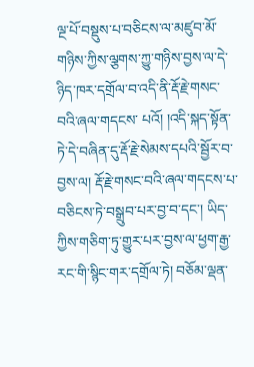ལྔ་པོ་བསྡུས་པ་བཅིངས་ལ་མཛུབ་མོ་གཉིས་ཀྱིས་ལྕགས་ཀྱུ་གཉིས་བྱས་ལ་དེ་ཉིད་ཁར་དགྲོལ་བ་འདི་ནི་རྡོ་རྗེ་གསང་བའི་ཞལ་གདངས་ པའོ། །འདི་སྐད་སྟོན་ཏེ་དེ་བཞིན་དུ་རྡོ་རྗེ་སེམས་དཔའི་སྦྱོར་བ་བྱས་ལ། རྡོ་རྗེ་གསང་བའི་ཞལ་གདངས་པ་བཅིངས་ཏེ་བསྒྲུབ་པར་བྱ་བ་དང་། ཡིད་ཀྱིས་གཅིག་ཏུ་གྱུར་པར་བྱས་ལ་ཕྱག་རྒྱ་རང་གི་སྙིང་གར་དགྲོལ་ཏེ། བཅོམ་ལྡན་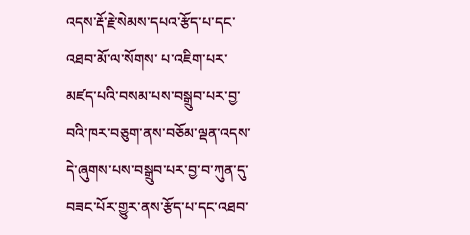འདས་རྡོ་རྗེ་སེམས་དཔའ་རྩོད་པ་དང་འཐབ་མོ་ལ་སོགས་ པ་འཇིག་པར་མཛད་པའི་བསམ་པས་བསྒྲུབ་པར་བྱ་བའི་ཁར་བཅུག་ནས་བཅོམ་ལྡན་འདས་དེ་ཞུགས་པས་བསྒྲུབ་པར་བྱ་བ་ཀུན་དུ་བཟང་པོར་གྱུར་ནས་རྩོད་པ་དང་འཐབ་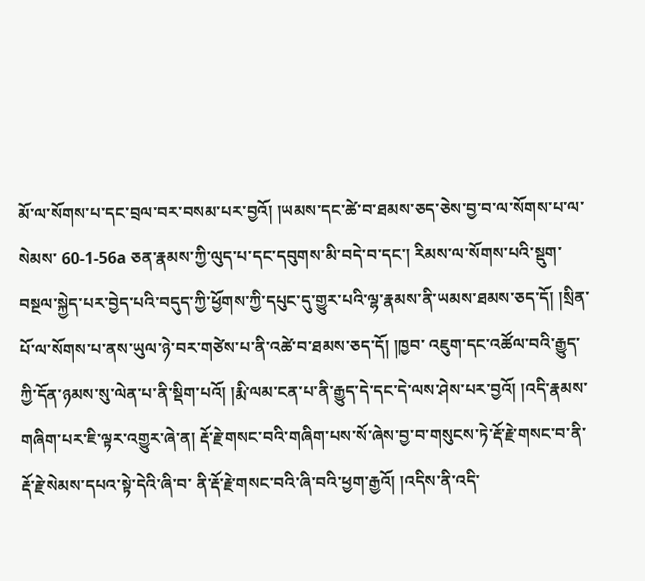མོ་ལ་སོགས་པ་དང་བྲལ་བར་བསམ་པར་བྱའོ། །ཡམས་དང་ཚེ་བ་ཐམས་ཅད་ཅེས་བྱ་བ་ལ་སོགས་པ་ལ་སེམས་ 60-1-56a ཅན་རྣམས་ཀྱི་ལུད་པ་དང་དབུགས་མི་བདེ་བ་དང་། རིམས་ལ་སོགས་པའི་སྡུག་བསྔལ་སྐྱེད་པར་བྱེད་པའི་བདུད་ཀྱི་ཕྱོགས་ཀྱི་དཔུང་དུ་གྱུར་པའི་ལྷ་རྣམས་ནི་ཡམས་ཐམས་ཅད་དོ། །སྲིན་པོ་ལ་སོགས་པ་ནས་ཡུལ་ཉེ་བར་གཙེས་པ་ནི་འཚེ་བ་ཐམས་ཅད་དོ། །ཁྱབ་ འཇུག་དང་འཚོལ་བའི་རྒྱུད་ཀྱི་དོན་ཉམས་སུ་ལེན་པ་ནི་སྡིག་པའོ། །རྨི་ལམ་ངན་པ་ནི་རྒྱུད་དེ་དང་དེ་ལས་ཤེས་པར་བྱའོ། །འདི་རྣམས་གཞིག་པར་ཇི་ལྟར་འགྱུར་ཞེ་ན། རྡོ་རྗེ་གསང་བའི་གཞིག་པས་སོ་ཞེས་བྱ་བ་གསུངས་ཏེ་རྡོ་རྗེ་གསང་བ་ནི་རྡོ་རྗེ་སེམས་དཔའ་སྟེ་དེའི་ཞི་བ་ ནི་རྡོ་རྗེ་གསང་བའི་ཞི་བའི་ཕྱག་རྒྱའོ། །འདིས་ནི་འདི་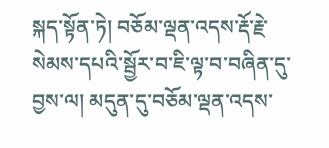སྐད་སྟོན་ཏེ། བཅོམ་ལྡན་འདས་རྡོ་རྗེ་སེམས་དཔའི་སྦྱོར་བ་ཇི་ལྟ་བ་བཞིན་དུ་བྱས་ལ། མདུན་དུ་བཅོམ་ལྡན་འདས་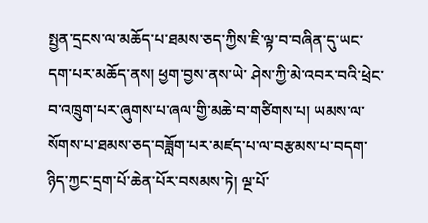སྤྱན་དྲངས་ལ་མཆོད་པ་ཐམས་ཅད་ཀྱིས་ཇི་ལྟ་བ་བཞིན་དུ་ཡང་དག་པར་མཆོད་ནས། ཕྱག་བྱས་ནས་ཡེ་ ཤེས་ཀྱི་མེ་འབར་བའི་ཕྲེང་བ་འཁྲུག་པར་ཞུགས་པ་ཞལ་གྱི་མཆེ་བ་གཙིགས་པ། ཡམས་ལ་སོགས་པ་ཐམས་ཅད་བཟློག་པར་མཛད་པ་ལ་བརྩམས་པ་བདག་ཉིད་ཀྱང་དྲག་པོ་ཆེན་པོར་བསམས་ཏེ། ལྔ་པོ་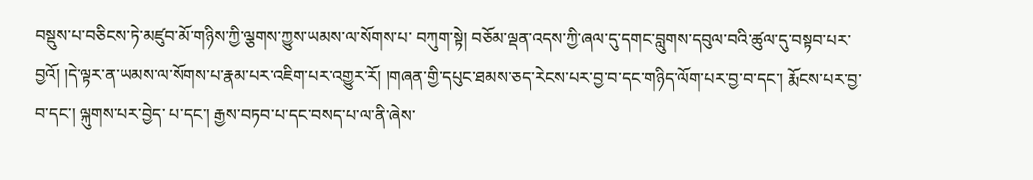བསྡུས་པ་བཅིངས་ཏེ་མཛུབ་མོ་གཉིས་ཀྱི་ལྕགས་ཀྱུས་ཡམས་ལ་སོགས་པ་ བཀུག་སྟེ། བཅོམ་ལྡན་འདས་ཀྱི་ཞལ་དུ་དགང་བླུགས་དབུལ་བའི་ཚུལ་དུ་བསྟབ་པར་བྱའོ། །དེ་ལྟར་ན་ཡམས་ལ་སོགས་པ་རྣམ་པར་འཇིག་པར་འགྱུར་རོ། །གཞན་གྱི་དཔུང་ཐམས་ཅད་རེངས་པར་བྱ་བ་དང་གཉིད་ལོག་པར་བྱ་བ་དང་། རྨོངས་པར་བྱ་བ་དང་། ལྐུགས་པར་བྱེད་ པ་དང་། རྒྱས་བཏབ་པ་དང་བསད་པ་ལ་ནི་ཞེས་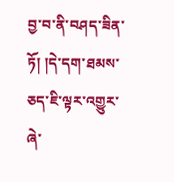བྱ་བ་ནི་བཤད་ཟིན་ཏོ། །དེ་དག་ཐམས་ཅད་ཇི་ལྟར་འགྱུར་ཞེ་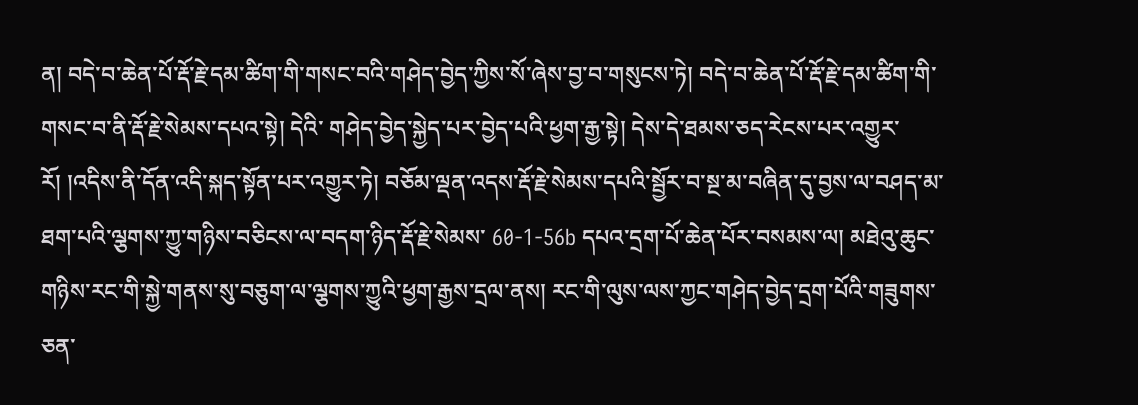ན། བདེ་བ་ཆེན་པོ་རྡོ་རྗེ་དམ་ཚིག་གི་གསང་བའི་གཤེད་བྱེད་ཀྱིས་སོ་ཞེས་བྱ་བ་གསུངས་ཏེ། བདེ་བ་ཆེན་པོ་རྡོ་རྗེ་དམ་ཚིག་གི་གསང་བ་ནི་རྡོ་རྗེ་སེམས་དཔའ་སྟེ། དེའི་ གཤེད་བྱེད་སྐྱེད་པར་བྱེད་པའི་ཕྱག་རྒྱ་སྟེ། དེས་དེ་ཐམས་ཅད་རེངས་པར་འགྱུར་རོ། །འདིས་ནི་དོན་འདི་སྐད་སྟོན་པར་འགྱུར་ཏེ། བཅོམ་ལྡན་འདས་རྡོ་རྗེ་སེམས་དཔའི་སྦྱོར་བ་སྔ་མ་བཞིན་དུ་བྱས་ལ་བཤད་མ་ཐག་པའི་ལྕགས་ཀྱུ་གཉིས་བཅིངས་ལ་བདག་ཉིད་རྡོ་རྗེ་སེམས་ 60-1-56b དཔའ་དྲག་པོ་ཆེན་པོར་བསམས་ལ། མཐེའུ་ཆུང་གཉིས་རང་གི་སྐྱེ་གནས་སུ་བཅུག་ལ་ལྕགས་ཀྱུའི་ཕྱག་རྒྱས་དྲལ་ནས། རང་གི་ལུས་ལས་ཀྱང་གཤེད་བྱེད་དྲག་པོའི་གཟུགས་ཅན་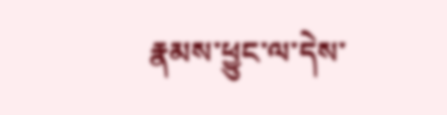རྣམས་ཕྱུང་ལ་དེས་